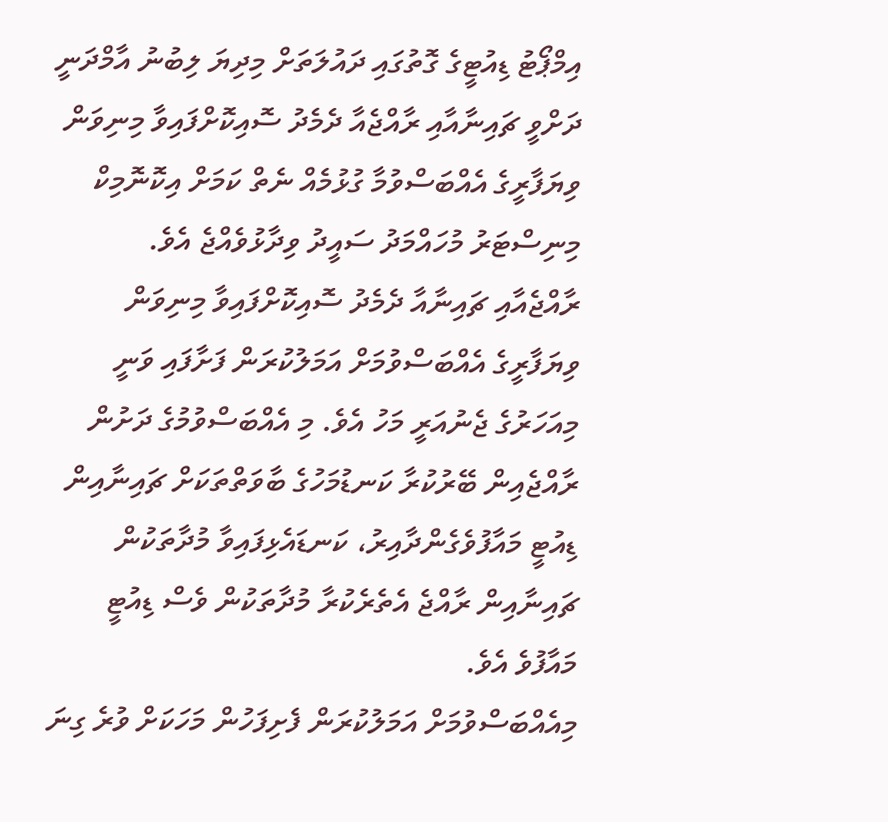އިމްޕޯޓު ޑިއުޓީގެ ގޮތުގައި ދައުލަތަށް މިދިޔަ ލިބުނު އާމްދަނީ ދަށްވީ ޗައިނާއާއި ރާއްޖެއާ ދެމެދު ސޮއިކޮށްފައިވާ މިނިވަން ވިޔަފާރީގެ އެއްބަސްވުމާ ގުޅުމެއް ނެތް ކަމަށް އިކޮނޮމިކް މިނިސްޓަރު މުހައްމަދު ސައީދު ވިދާޅުވެއްޖެ އެވެ.
ރާއްޖެއާއި ޗައިނާއާ ދެމެދު ސޮއިކޮށްފައިވާ މިނިވަން ވިޔަފާރީގެ އެއްބަސްވުމަށް އަމަލުކުރަން ފަށާފައި ވަނީ މިއަހަރުގެ ޖެނުއަރީ މަހު އެވެ. މި އެއްބަސްވުމުގެ ދަށުން ރާއްޖެއިން ބޭރުކުރާ ކަނޑުމަހުގެ ބާވަތްތަކަށް ޗައިނާއިން ޑިއުޓީ މައާފުވެގެންދާއިރު، ކަނޑައެޅިފައިވާ މުދާތަކުން ޗައިނާއިން ރާއްޖެ އެތެރެކުރާ މުދާތަކުން ވެސް ޑިއުޓީ މައާފުވެ އެވެ.
މިއެއްބަސްވުމަށް އަމަލުކުރަން ފެށިފަހުން މަހަކަށް ވުރެ ގިނަ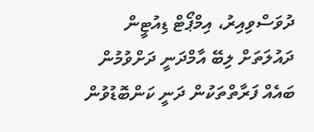ދުވަސްވިއިރު، އިމްޕޯޓް ޑިއުޓީން ދައުލަތަށް ލިބޭ އާމްދަނީ ދަށްވުމުން ބައެއް ފަރާތްތަކުން ދަނީ ކަންބޮޑުވުން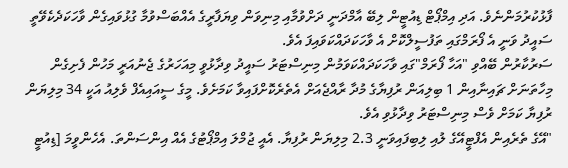ފާޅުކުރުމަންނެވެ. އަދި އިމްޕޯޓް ޑިއުޓީން ލިބޭ އާމްދަނީ ދަށްވުމާއި މިނިވަން ވިޔަފާރީގެ އެއްބަސްވުމާ ގުޅުވައިގެން ވާހަކަދެކެވޭތީ ސައީދު ވަނީ އެ ފޯރަމްގައި ތަފުސީލްކޮށް އެ ވާހަކަދައްކަވައިފަ އެވެ.
ސަރުކާރުން ބޭއްވި "އަހާ ފޯރަމް"ގައި ވާހަކަދައްކަވަމުން މިނިސްޓަރު ސައީދު ވިދާޅުވީ މިއަހަރުގެ ޖެނުއަރީ މަހުން ފެށިގެން މިހާތަނަށް ޗައިނާއިން 1 ބިލިއަން ރުފިޔާގެ މުދާ ރާއްޖެއަށް އެތެރެކޮށްފައިވާ ކަމަށެވެ. މީގެ ސީއައިއެފް ވެލިއު އަކީ 34 މިލިޔަން ރުފިޔާ ކަމަށް ވެސް މިނިސްޓަރު ވިދާޅުވި އެވެ.
"އޭގެ ތެރެއިން އެފްޓީއޭގެ ލުއި ލިބިފައިވަނީ 2.3 މިލިޔަން ރުފިޔާ. އެއީ ޖުމްލަ އިމްޕޯޓުގެ އެއް އިންސަންތަ. އެހެންވީމަ [ޑިއުޓީ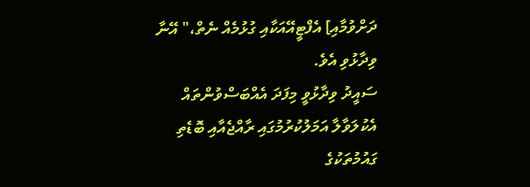ދަށްވުމާއި] އެފްޓީއޭއަކާއި ގުޅުމެއް ނެތް،" އޭނާ ވިދާޅުވި އެވެ.
ސައީދު ވިދާޅުވީ މިފަދަ އެއްބަސްވުންތައް އެކުލަވާލާ އަމަލުކުރުމުގައި ރާއްޖެއާއި ބޮޑެތި ގައުމުތަކުގެ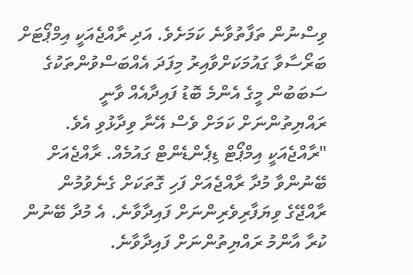ވިސްނުން ތަފާތުވާނެ ކަމަށެވެ. އަދި ރާއްޖެއަކީ އިމްޕޯޓަށް ބަރޯސާވާ ގައުމަކަށްވާއިރު މިފަދަ އެއްބަސްވުންތަކުގެ ސަބަބުން މީގެ އެންމެ ބޮޑު ފައިދާއެއް ވާނީ ރައްޔިތުންނަށް ކަމަށް ވެސް އޭނާ ވިދާޅުވި އެވެ.
"ރާއްޖެއަކީ އިމްޕޯޓް ޑިޕެންޑެންޓް ގައުމެއް. ރާއްޖެއަށް ބޭނުންވާ މުދާ ރާއްޖެއަށް ފަހި ގޮތަކަށް ގެނެވުމުން ރާއްޖޭގެ ވިޔަފާރިވެރިންނަށް ފައިދާވާނެ. އެ މުދާ ބޭނުން ކުރާ އާންމު ރައްޔިތުންނަށް ފައިދާވާނެ.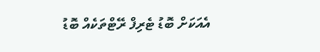އެއަކަށް ބޮޑު ޓެރިފް ރޭޓްތަކެއް ބޮޑު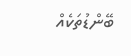ބޭންޑުތަކެއް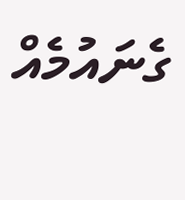ގެނައުމެއް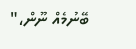ބޭނުމެއް ނޫން،"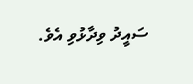ސައީދު ވިދާޅުވި އެވެ.